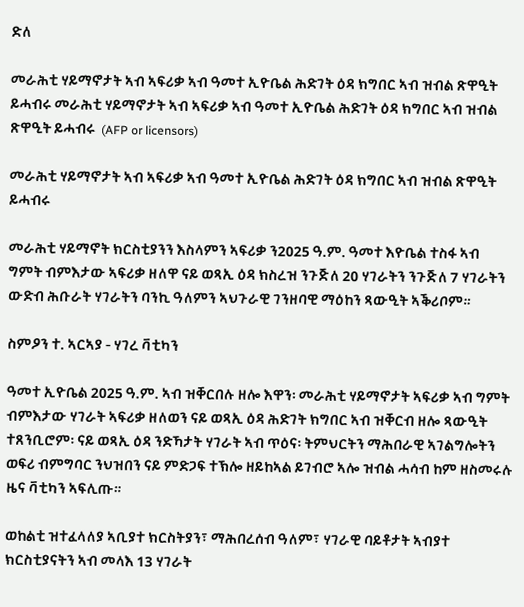ድለ

መራሕቲ ሃይማኖታት ኣብ ኣፍሪቃ ኣብ ዓመተ ኢዮቤል ሕድገት ዕዳ ክግበር ኣብ ዝብል ጽዋዒት ይሓብሩ መራሕቲ ሃይማኖታት ኣብ ኣፍሪቃ ኣብ ዓመተ ኢዮቤል ሕድገት ዕዳ ክግበር ኣብ ዝብል ጽዋዒት ይሓብሩ  (AFP or licensors)

መራሕቲ ሃይማኖታት ኣብ ኣፍሪቃ ኣብ ዓመተ ኢዮቤል ሕድገት ዕዳ ክግበር ኣብ ዝብል ጽዋዒት ይሓብሩ

መራሕቲ ሃይማኖት ክርስቲያንን እስላምን ኣፍሪቃ ን2025 ዓ.ም. ዓመተ እዮቤል ተስፋ ኣብ ግምት ብምእታው ኣፍሪቃ ዘለዋ ናይ ወጻኢ ዕዳ ክስረዝ ንጉጅለ 20 ሃገራትን ንጉጅለ 7 ሃገራትን ውድብ ሕቡራት ሃገራትን ባንኪ ዓለምን ኣህጉራዊ ገንዘባዊ ማዕከን ጻውዒት ኣቕሪቦም።

ስምዖን ተ. ኣርኣያ - ሃገረ ቫቲካን

ዓመተ ኢዮቤል 2025 ዓ.ም. ኣብ ዝቐርበሉ ዘሎ እዋን፡ መራሕቲ ሃይማኖታት ኣፍሪቃ ኣብ ግምት ብምእታው ሃገራት ኣፍሪቃ ዘለወን ናይ ወጻኢ ዕዳ ሕድገት ክግበር ኣብ ዝቐርብ ዘሎ ጻውዒት ተጸንቢሮም፡ ናይ ወጻኢ ዕዳ ንድኻታት ሃገራት ኣብ ጥዕና፡ ትምህርትን ማሕበራዊ ኣገልግሎትን ወፍሪ ብምግባር ንህዝበን ናይ ምድጋፍ ተኽሎ ዘይከኣል ይገብሮ ኣሎ ዝብል ሓሳብ ከም ዘስመሩሉ ዜና ቫቲካን ኣፍሊጡ።

ወከልቲ ዝተፈላለያ ኣቢያተ ክርስትያን፣ ማሕበረሰብ ዓለም፣ ሃገራዊ ባይቶታት ኣብያተ ክርስቲያናትን ኣብ መላእ 13 ሃገራት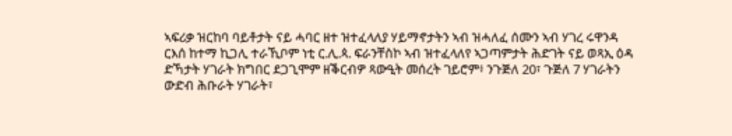ኣፍሪቃ ዝርከባ ባይቶታት ናይ ሓባር ዘተ ዝተፈላለያ ሃይማኖታትን ኣብ ዝሓለፈ ሰሙን ኣብ ሃገረ ሩዋንዳ ርእሰ ከተማ ኪጋሊ ተራኺቦም ነቲ ር.ሊ.ጳ. ፍራንቸስኮ ኣብ ዝተፈላለየ ኣጋጣምታት ሕድገት ናይ ወጻኢ ዕዳ ድኻታት ሃገራት ክግበር ደጋጊሞም ዘቕርብዎ ጻውዒት መሰረት ገይሮም፥ ንጉጅለ 20፣ ጉጅለ 7 ሃገራትን ውድብ ሕቡራት ሃገራት፣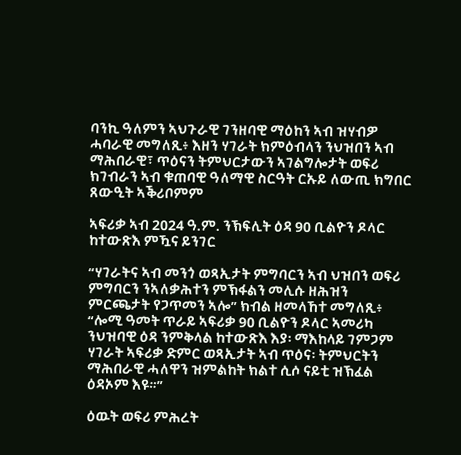ባንኪ ዓለምን ኣህጉራዊ ገንዘባዊ ማዕከን ኣብ ዝሃብዎ ሓባራዊ መግለጺ፥ እዘን ሃገራት ክምዕብላን ንህዝበን ኣብ ማሕበራዊ፣ ጥዕናን ትምህርታውን ኣገልግሎታት ወፍሪ ክገብራን ኣብ ቁጠባዊ ዓለማዊ ስርዓት ርኡይ ለውጢ ክግበር ጸውዒት ኣቕሪቦምም

ኣፍሪቃ ኣብ 2024 ዓ.ም. ንኽፍሊት ዕዳ 90 ቢልዮን ዶላር ከተውጽእ ምዃና ይንገር

“ሃገራትና ኣብ መንጎ ወጻኢታት ምግባርን ኣብ ህዝበን ወፍሪ ምግባርን ንኣለቃሕተን ምኽፋልን መሊሱ ዘሕዝን ምርጫታት የጋጥመን ኣሎ” ክብል ዘመላኸተ መግለጺ፥ “ሎሚ ዓመት ጥራይ ኣፍሪቃ 90 ቢልዮን ዶላር ኣመሪካ ንህዝባዊ ዕዳ ንምቅላል ከተውጽእ እያ፡ ማእከላይ ገምጋም ሃገራት ኣፍሪቃ ድምር ወጻኢታት ኣብ ጥዕና፡ ትምህርትን ማሕበራዊ ሓለዋን ዝምልከት ክልተ ሲሶ ናይቲ ዝኽፈል ዕዳኦም እዩ።”

ዕዉት ወፍሪ ምሕረት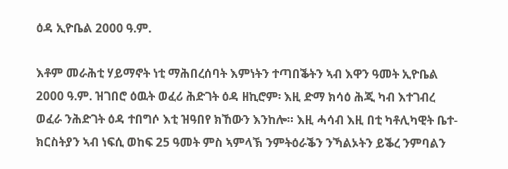ዕዳ ኢዮቤል 2000 ዓ.ም.

እቶም መራሕቲ ሃይማኖት ነቲ ማሕበረሰባት እምነትን ተጣበቕትን ኣብ እዋን ዓመት ኢዮቤል 2000 ዓ.ም. ዝገበሮ ዕዉት ወፈሪ ሕድገት ዕዳ ዘኪሮም፡ እዚ ድማ ክሳዕ ሕጂ ካብ እተገብረ ወፈራ ንሕድገት ዕዳ ተበግሶ እቲ ዝዓበየ ክኸውን እንከሎ። እዚ ሓሳብ እዚ በቲ ካቶሊካዊት ቤተ-ክርስትያን ኣብ ነፍሲ ወከፍ 25 ዓመት ምስ ኣምላኽ ንምትዕራቕን ንኻልኦትን ይቕረ ንምባልን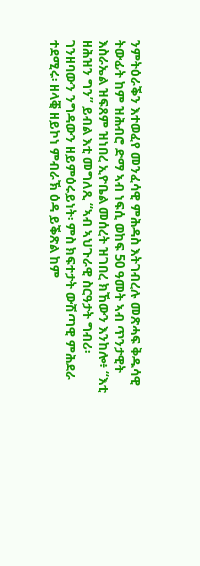ንምትዕራቕን እተወፈየ መንፈሳዊ ምሕዳስ እትገብረሉ መጽሓፍ ቅዱሳዊ ትውፊት ከም ዝሕብሮ ድማ ኣብ ነፍሲ ወከፍ 50 ዓመት ኣብ ጥንታዊት እስራኤል ዝፍጸም ዝነበረ ኢዮቤል መሰረት ዝገበረ ክኸውን እንከሎ፥ “እቲ ዘሕዝን ግን” ይብል እቲ መግለጺ “ኣብ ኣህጉራዊ ስርዓታት ግብሪ፡ ገንዘባውን ንግዳውን ዘይምዕሩይነት፡ ምስ ክፍተታት ውሽጣዊ ምሕደራ ተደሚሩ፡ ዘላቒ ዘይኮነ ምብራኽ ዕዳ ይቕጽል ከም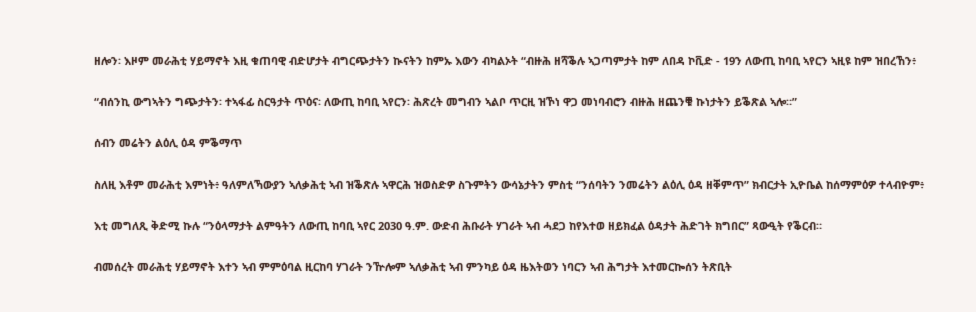ዘሎን፡ እዞም መራሕቲ ሃይማኖት እዚ ቁጠባዊ ብድሆታት ብግርጭታትን ኲናትን ከምኡ እውን ብካልኦት “ብዙሕ ዘሻቕሉ ኣጋጣምታት ከም ለበዳ ኮቪድ - 19ን ለውጢ ከባቢ ኣየርን ኣዚዩ ከም ዝበረኸን፥

“ብሰንኪ ውግኣትን ግጭታትን፡ ተኣፋፊ ስርዓታት ጥዕና፡ ለውጢ ከባቢ ኣየርን፡ ሕጽረት መግብን ኣልቦ ጥርዚ ዝኾነ ዋጋ መነባብሮን ብዙሕ ዘጨንቑ ኩነታትን ይቕጽል ኣሎ።”

ሰብን መሬትን ልዕሊ ዕዳ ምቕማጥ

ስለዚ እቶም መራሕቲ እምነት፥ ዓለምለኻውያን ኣለቃሕቲ ኣብ ዝቕጽሉ ኣዋርሕ ዝወስድዎ ስጉምትን ውሳኔታትን ምስቲ “ንሰባትን ንመሬትን ልዕሊ ዕዳ ዘቐምጥ” ክብርታት ኢዮቤል ከሰማምዕዎ ተላብዮም፥

እቲ መግለጺ ቅድሚ ኩሉ “ንዕላማታት ልምዓትን ለውጢ ከባቢ ኣየር 2030 ዓ.ም. ውድብ ሕቡራት ሃገራት ኣብ ሓደጋ ከየእተወ ዘይክፈል ዕዳታት ሕድገት ክግበር” ጻውዒት የቕርብ።

ብመሰረት መራሕቲ ሃይማኖት እተን ኣብ ምምዕባል ዚርከባ ሃገራት ንዅሎም ኣለቃሕቲ ኣብ ምንካይ ዕዳ ዜእትወን ነባርን ኣብ ሕግታት እተመርኰሰን ትጽቢት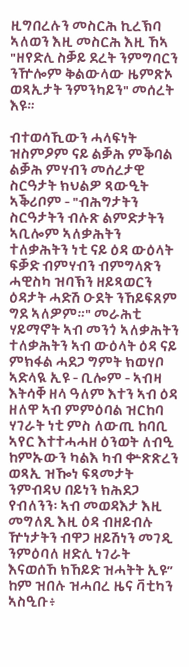ዚግበረሉን መስርሕ ኪረኽባ ኣለወን እዚ መስርሕ እዚ ኸኣ "ዘየድሊ ስቓይ ደረት ንምግባርን ንዅሎም ቅልውላው ዜምጽኦ ወጻኢታት ንምንካይን" መሰረት እዩ።

ብተወሳኺውን ሓላፍነት ዝስምዖም ናይ ልቓሕ ምቕባል ልቓሕ ምሃብን መሰረታዊ ስርዓታት ክህልዎ ጻውዒት ኣቕሪቦም - "ብሕግታትን ስርዓታትን ብሉጽ ልምድታትን ኣቢሎም ኣለቃሕትን ተለቃሕትን ነቲ ናይ ዕዳ ውዕላት ፍቓድ ብምሃብን ብምግላጽን ሓዊስካ ዝባኽን ዘይጻወርን ዕዳታት ሓድሽ ዑደት ንኸይፍጸም ግደ ኣለዎም።" መራሕቲ ሃይማኖት ኣብ መንጎ ኣለቃሕትን ተለቃሕትን ኣብ ውዕላት ዕዳ ናይ ምክፋል ሓደጋ ግምት ክወሃቦ ኣድላዪ ኢዩ - ቢሎም - ኣብዛ እትሳቐ ዘላ ዓለም እተን ኣብ ዕዳ ዘለዋ ኣብ ምምዕባል ዝርከባ ሃገራት ነቲ ምስ ለውጢ ከባቢ ኣየር እተተሓሓዘ ዕንወት ለብዒ ከምኡውን ካልእ ካብ ቍጽጽረን ወጻኢ ዝዀነ ፍጻመታት ንምብዳህ በይነን ክሕደጋ የብለንን፡ ኣብ መወዳእታ እዚ መግለጺ እዚ ዕዳ ብዘይብሉ ዅነታትን ብዋጋ ዘይሽነን መገዲ ንምዕባለ ዘድሊ ነገራት እናወሰኸ ክኸይድ ዝሓትት ኢዩ” ከም ዝበሉ ዝሓበረ ዜና ቫቲካን ኣስዒቡ፥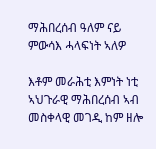ማሕበረሰብ ዓለም ናይ ምውሳእ ሓላፍነት ኣለዎ

እቶም መራሕቲ እምነት ነቲ ኣህጉራዊ ማሕበረሰብ ኣብ መስቀላዊ መገዲ ከም ዘሎ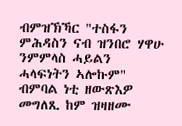ብምዝኽኻር "ተስፋን ምሕዳስን ናብ ዝንበሮ ሃዋሁ ንምምላስ ሓይልን ሓላፍነትን ኣሎኩም" ብምባል ነቲ ዘውጽእዎ መግለጺ ከም ዝዛዘሙ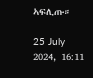ኣፍሊጡ።

25 July 2024, 16:11